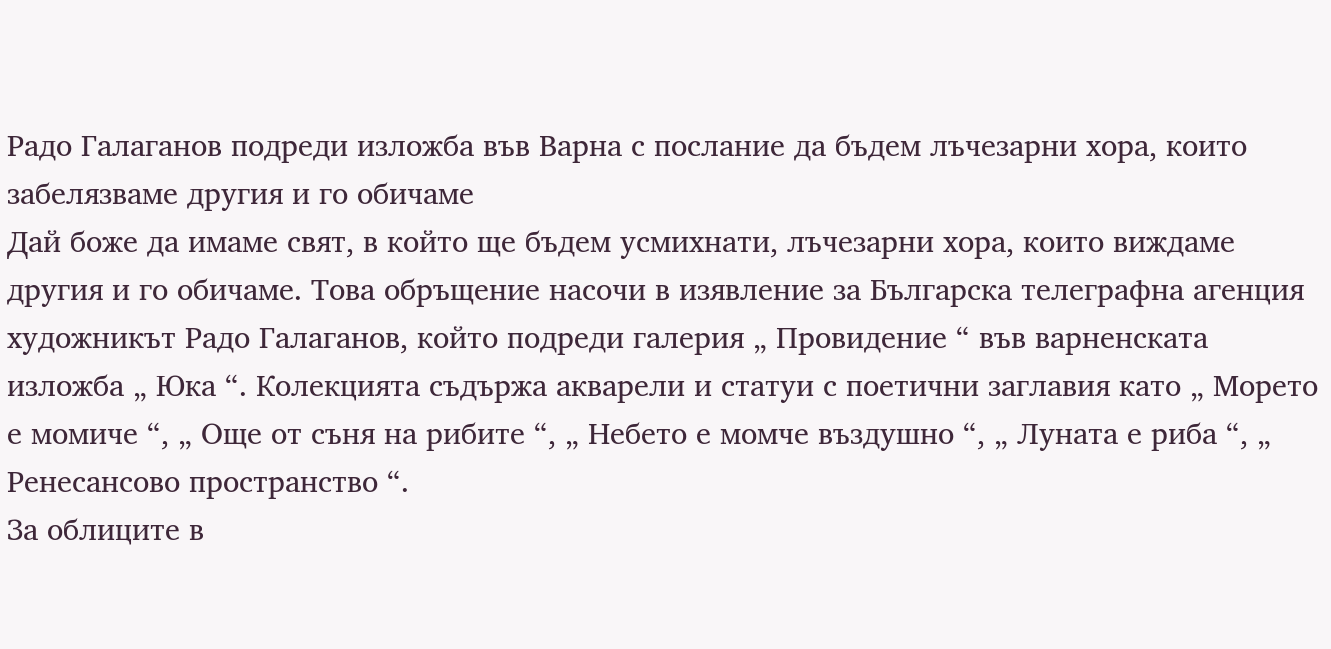Радо Галаганов подреди изложба във Варна с послание да бъдем лъчезарни хора, които забелязваме другия и го обичаме
Дай боже да имаме свят, в който ще бъдем усмихнати, лъчезарни хора, които виждаме другия и го обичаме. Това обръщение насочи в изявление за Българска телеграфна агенция художникът Радо Галаганов, който подреди галерия „ Провидение “ във варненската изложба „ Юка “. Колекцията съдържа акварели и статуи с поетични заглавия като „ Морето е момиче “, „ Още от съня на рибите “, „ Небето е момче въздушно “, „ Луната е риба “, „ Ренесансово пространство “.
За облиците в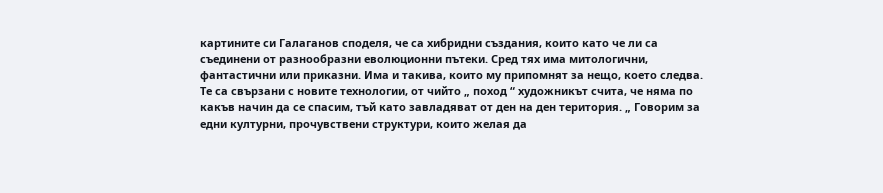картините си Галаганов споделя, че са хибридни създания, които като че ли са съединени от разнообразни еволюционни пътеки. Сред тях има митологични, фантастични или приказни. Има и такива, които му припомнят за нещо, което следва. Те са свързани с новите технологии, от чийто „ поход “ художникът счита, че няма по какъв начин да се спасим, тъй като завладяват от ден на ден територия. „ Говорим за едни културни, прочувствени структури, които желая да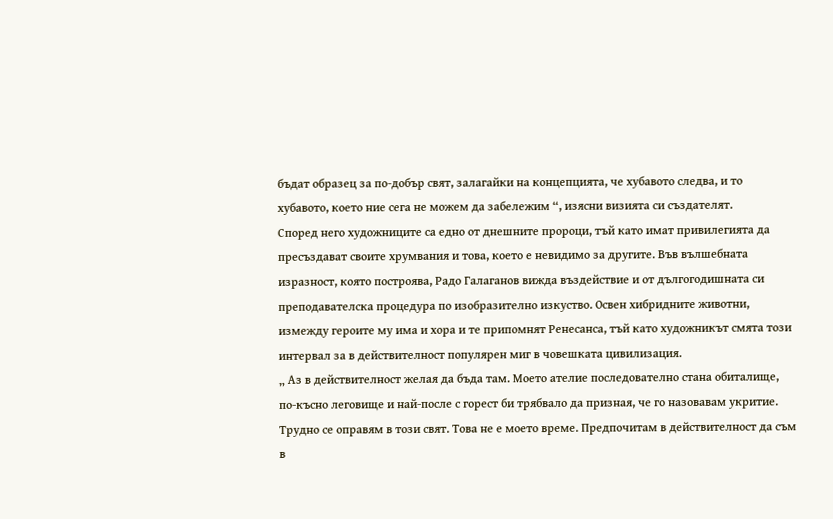бъдат образец за по-добър свят, залагайки на концепцията, че хубавото следва, и то хубавото, което ние сега не можем да забележим “, изясни визията си създателят.
Според него художниците са едно от днешните пророци, тъй като имат привилегията да пресъздават своите хрумвания и това, което е невидимо за другите. Във вълшебната изразност, която построява, Радо Галаганов вижда въздействие и от дългогодишната си преподавателска процедура по изобразително изкуство. Освен хибридните животни, измежду героите му има и хора и те припомнят Ренесанса, тъй като художникът смята този интервал за в действителност популярен миг в човешката цивилизация.
„ Аз в действителност желая да бъда там. Моето ателие последователно стана обиталище, по-късно леговище и най-после с горест би трябвало да призная, че го назовавам укритие. Трудно се оправям в този свят. Това не е моето време. Предпочитам в действителност да съм в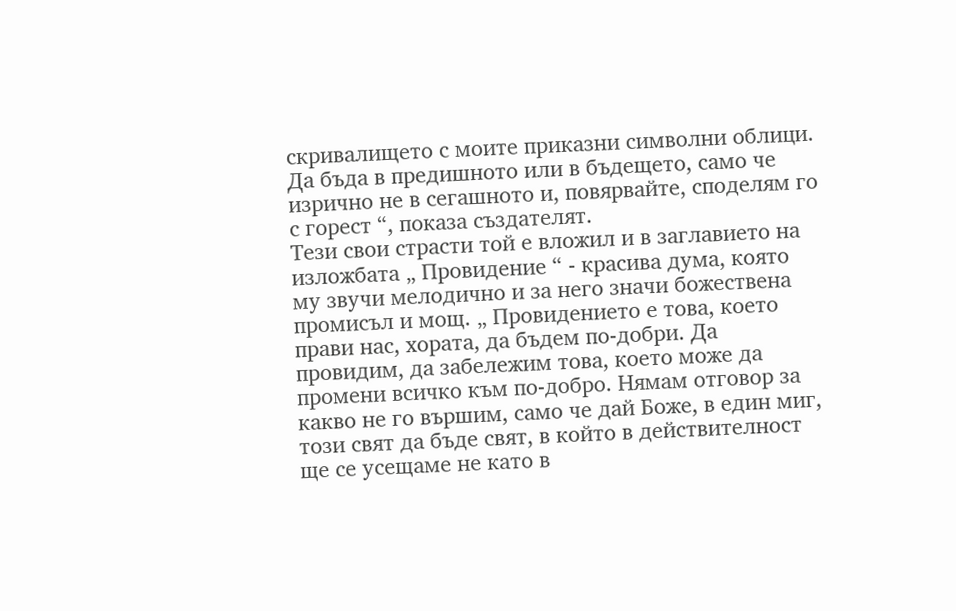скривалището с моите приказни символни облици. Да бъда в предишното или в бъдещето, само че изрично не в сегашното и, повярвайте, споделям го с горест “, показа създателят.
Тези свои страсти той е вложил и в заглавието на изложбата „ Провидение “ - красива дума, която му звучи мелодично и за него значи божествена промисъл и мощ. „ Провидението е това, което прави нас, хората, да бъдем по-добри. Да провидим, да забележим това, което може да промени всичко към по-добро. Нямам отговор за какво не го вършим, само че дай Боже, в един миг, този свят да бъде свят, в който в действителност ще се усещаме не като в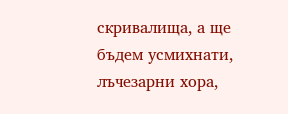скривалища, а ще бъдем усмихнати, лъчезарни хора,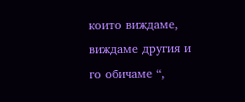които виждаме, виждаме другия и го обичаме “,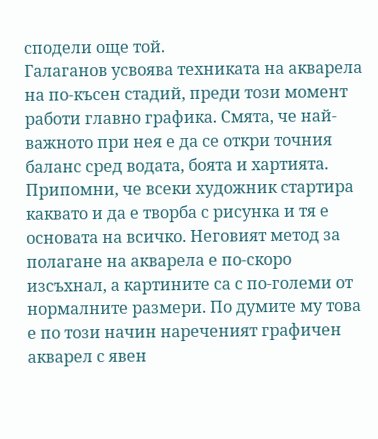сподели още той.
Галаганов усвоява техниката на акварела на по-късен стадий, преди този момент работи главно графика. Смята, че най-важното при нея е да се откри точния баланс сред водата, боята и хартията. Припомни, че всеки художник стартира каквато и да е творба с рисунка и тя е основата на всичко. Неговият метод за полагане на акварела е по-скоро изсъхнал, а картините са с по-големи от нормалните размери. По думите му това е по този начин нареченият графичен акварел с явен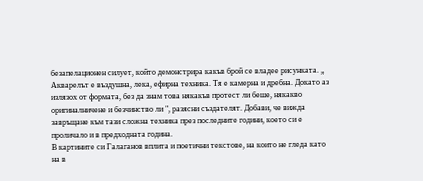безапелационен силует, който демонстрира какъв брой се владее рисунката. „ Акварелът е въздушна, лека, ефирна техника. Тя е камерна и дребна. Докато аз излязох от формата, без да знам това някакъв протест ли беше, някакво оригиналничене и безчинство ли ", разясни създателят. Добави, че вижда завръщане към тази сложна техника през последните години, което си е проличало и в предходната година.
В картините си Галаганов вплита и поетични текстове, на които не гледа като на в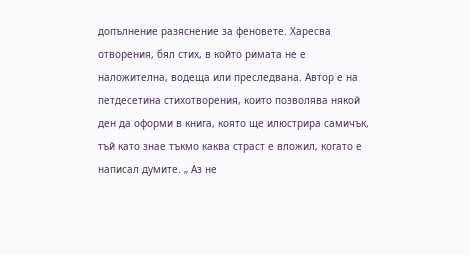допълнение разяснение за феновете. Харесва отворения, бял стих, в който римата не е наложителна, водеща или преследвана. Автор е на петдесетина стихотворения, които позволява някой ден да оформи в книга, която ще илюстрира самичък, тъй като знае тъкмо каква страст е вложил, когато е написал думите. „ Аз не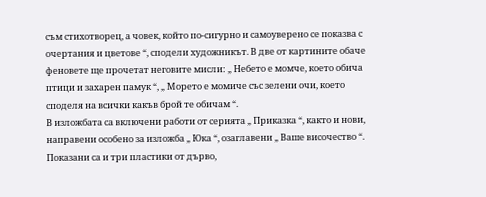съм стихотворец, а човек, който по-сигурно и самоуверено се показва с очертания и цветове “, сподели художникът. В две от картините обаче феновете ще прочетат неговите мисли: „ Небето е момче, което обича птици и захарен памук “, „ Морето е момиче със зелени очи, което споделя на всички какъв брой те обичам “.
В изложбата са включени работи от серията „ Приказка “, както и нови, направени особено за изложба „ Юка “, озаглавени „ Ваше височество “. Показани са и три пластики от дърво,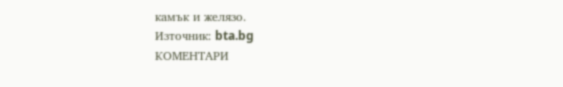камък и желязо.
Източник: bta.bg
КОМЕНТАРИ